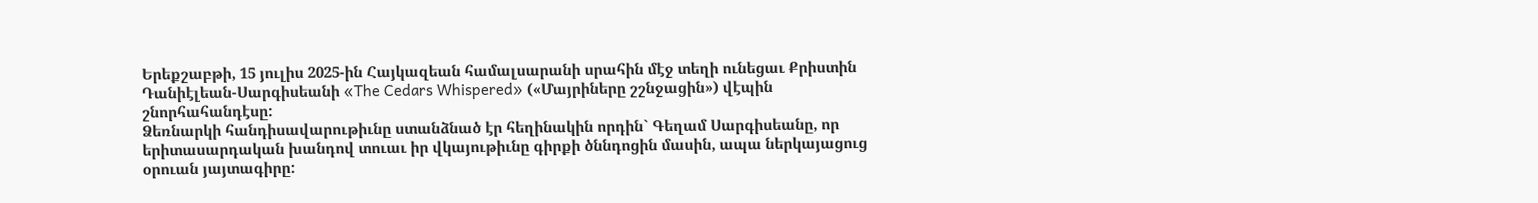Երեքշաբթի, 15 յուլիս 2025-ին Հայկազեան համալսարանի սրահին մէջ տեղի ունեցաւ Քրիստին Դանիէլեան-Սարգիսեանի «The Cedars Whispered» («Մայրիները շշնջացին») վէպին շնորհահանդէսը:
Ձեռնարկի հանդիսավարութիւնը ստանձնած էր հեղինակին որդին` Գեղամ Սարգիսեանը, որ երիտասարդական խանդով տուաւ իր վկայութիւնը գիրքի ծննդոցին մասին, ապա ներկայացուց օրուան յայտագիրը: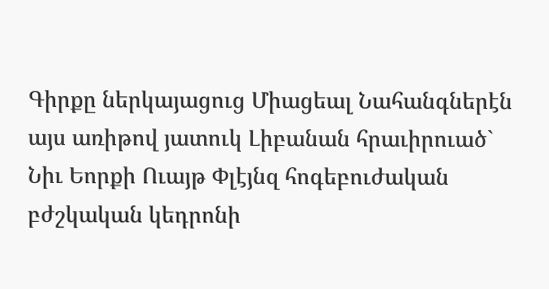Գիրքը ներկայացուց Միացեալ Նահանգներէն այս առիթով յատուկ Լիբանան հրաւիրուած` Նիւ Եորքի Ուայթ Փլէյնզ հոգեբուժական բժշկական կեդրոնի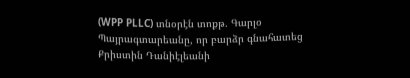(WPP PLLC) տնօրէն տոքթ. Գարլօ Պայրագտարեանը, որ բարձր գնահատեց Քրիստին Դանիէլեանի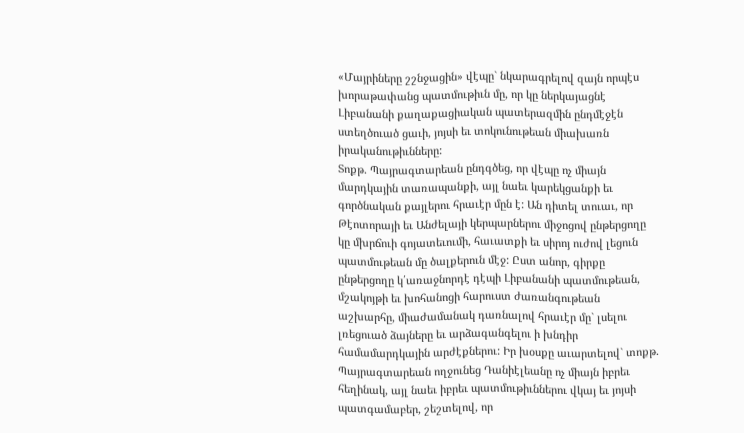«Մայրիները շշնջացին» վէպը` նկարագրելով զայն որպէս խորաթափանց պատմութիւն մը, որ կը ներկայացնէ Լիբանանի քաղաքացիական պատերազմին ընդմէջէն ստեղծուած ցաւի, յոյսի եւ տոկունութեան միախառն իրականութիւնները:
Տոքթ. Պայրագտարեան ընդգծեց, որ վէպը ոչ միայն մարդկային տառապանքի, այլ նաեւ կարեկցանքի եւ գործնական քայլերու հրաւէր մըն է: Ան դիտել տուաւ, որ Թէոտորայի եւ Անժելայի կերպարներու միջոցով ընթերցողը կը մխրճուի գոյատեւումի, հաւատքի եւ սիրոյ ուժով լեցուն պատմութեան մը ծալքերուն մէջ: Ըստ անոր, գիրքը ընթերցողը կ՛առաջնորդէ դէպի Լիբանանի պատմութեան, մշակոյթի եւ խոհանոցի հարուստ ժառանգութեան աշխարհը, միաժամանակ դառնալով հրաւէր մը` լսելու լռեցուած ձայները եւ արձագանգելու ի խնդիր համամարդկային արժէքներու: Իր խօսքը աւարտելով` տոքթ. Պայրագտարեան ողջունեց Դանիէլեանը ոչ միայն իբրեւ հեղինակ, այլ նաեւ իբրեւ պատմութիւններու վկայ եւ յոյսի պատգամաբեր, շեշտելով, որ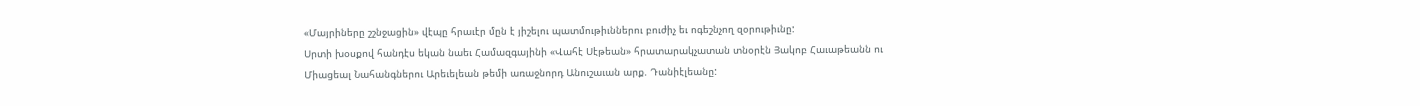«Մայրիները շշնջացին» վէպը հրաւէր մըն է յիշելու պատմութիւններու բուժիչ եւ ոգեշնչող զօրութիւնը:
Սրտի խօսքով հանդէս եկան նաեւ Համազգայինի «Վահէ Սէթեան» հրատարակչատան տնօրէն Յակոբ Հաւաթեանն ու Միացեալ Նահանգներու Արեւելեան թեմի առաջնորդ Անուշաւան արք. Դանիէլեանը: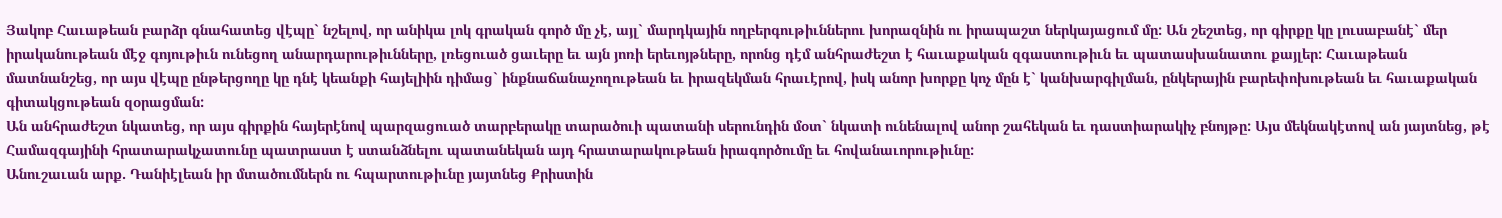Յակոբ Հաւաթեան բարձր գնահատեց վէպը` նշելով, որ անիկա լոկ գրական գործ մը չէ, այլ` մարդկային ողբերգութիւններու խորազնին ու իրապաշտ ներկայացում մը: Ան շեշտեց, որ գիրքը կը լուսաբանէ` մեր իրականութեան մէջ գոյութիւն ունեցող անարդարութիւնները, լռեցուած ցաւերը եւ այն յոռի երեւոյթները, որոնց դէմ անհրաժեշտ է հաւաքական զգաստութիւն եւ պատասխանատու քայլեր: Հաւաթեան մատնանշեց, որ այս վէպը ընթերցողը կը դնէ կեանքի հայելիին դիմաց` ինքնաճանաչողութեան եւ իրազեկման հրաւէրով, իսկ անոր խորքը կոչ մըն է` կանխարգիլման, ընկերային բարեփոխութեան եւ հաւաքական գիտակցութեան զօրացման:
Ան անհրաժեշտ նկատեց, որ այս գիրքին հայերէնով պարզացուած տարբերակը տարածուի պատանի սերունդին մօտ` նկատի ունենալով անոր շահեկան եւ դաստիարակիչ բնոյթը: Այս մեկնակէտով ան յայտնեց, թէ Համազգայինի հրատարակչատունը պատրաստ է ստանձնելու պատանեկան այդ հրատարակութեան իրագործումը եւ հովանաւորութիւնը:
Անուշաւան արք. Դանիէլեան իր մտածումներն ու հպարտութիւնը յայտնեց Քրիստին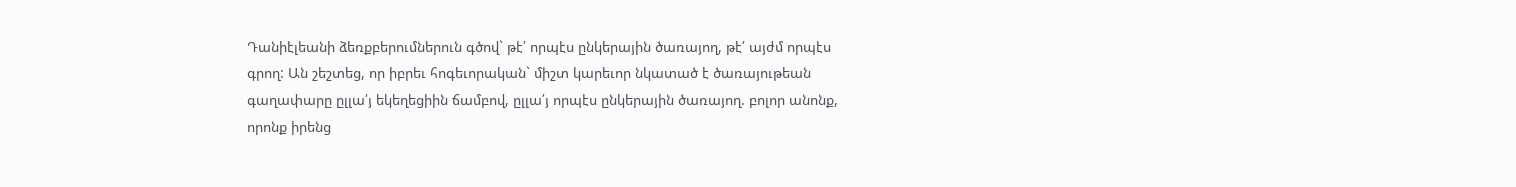Դանիէլեանի ձեռքբերումներուն գծով` թէ՛ որպէս ընկերային ծառայող, թէ՛ այժմ որպէս գրող: Ան շեշտեց, որ իբրեւ հոգեւորական` միշտ կարեւոր նկատած է ծառայութեան գաղափարը ըլլա՛յ եկեղեցիին ճամբով, ըլլա՛յ որպէս ընկերային ծառայող. բոլոր անոնք, որոնք իրենց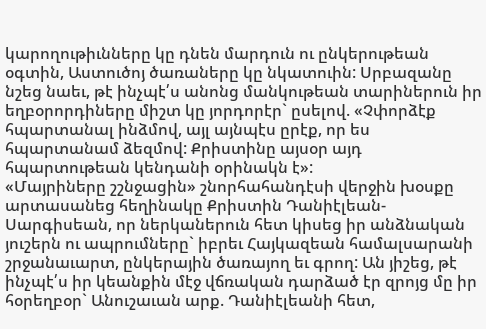կարողութիւնները կը դնեն մարդուն ու ընկերութեան օգտին, Աստուծոյ ծառաները կը նկատուին: Սրբազանը նշեց նաեւ, թէ ինչպէ՛ս անոնց մանկութեան տարիներուն իր եղբօրորդիները միշտ կը յորդորէր` ըսելով. «Չփորձէք հպարտանալ ինձմով, այլ այնպէս ըրէք, որ ես հպարտանամ ձեզմով: Քրիստինը այսօր այդ հպարտութեան կենդանի օրինակն է»:
«Մայրիները շշնջացին» շնորհահանդէսի վերջին խօսքը արտասանեց հեղինակը Քրիստին Դանիէլեան-Սարգիսեան, որ ներկաներուն հետ կիսեց իր անձնական յուշերն ու ապրումները` իբրեւ Հայկազեան համալսարանի շրջանաւարտ, ընկերային ծառայող եւ գրող: Ան յիշեց, թէ ինչպէ՛ս իր կեանքին մէջ վճռական դարձած էր զրոյց մը իր հօրեղբօր` Անուշաւան արք. Դանիէլեանի հետ,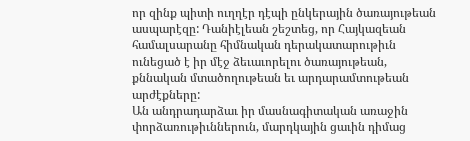որ զինք պիտի ուղղէր դէպի ընկերային ծառայութեան ասպարէզը: Դանիէլեան շեշտեց, որ Հայկազեան համալսարանը հիմնական դերակատարութիւն ունեցած է իր մէջ ձեւաւորելու ծառայութեան, քննական մտածողութեան եւ արդարամտութեան արժէքները:
Ան անդրադարձաւ իր մասնագիտական առաջին փորձառութիւններուն, մարդկային ցաւին դիմաց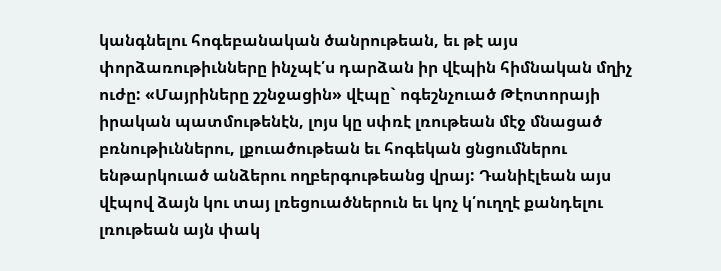կանգնելու հոգեբանական ծանրութեան, եւ թէ այս փորձառութիւնները ինչպէ՛ս դարձան իր վէպին հիմնական մղիչ ուժը: «Մայրիները շշնջացին» վէպը` ոգեշնչուած Թէոտորայի իրական պատմութենէն, լոյս կը սփռէ լռութեան մէջ մնացած բռնութիւններու, լքուածութեան եւ հոգեկան ցնցումներու ենթարկուած անձերու ողբերգութեանց վրայ: Դանիէլեան այս վէպով ձայն կու տայ լռեցուածներուն եւ կոչ կ՛ուղղէ քանդելու լռութեան այն փակ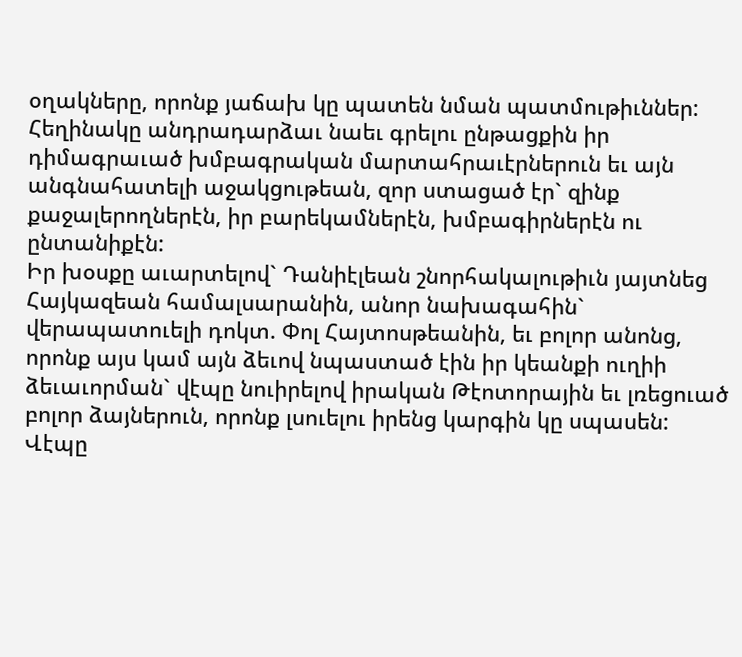օղակները, որոնք յաճախ կը պատեն նման պատմութիւններ:
Հեղինակը անդրադարձաւ նաեւ գրելու ընթացքին իր դիմագրաւած խմբագրական մարտահրաւէրներուն եւ այն անգնահատելի աջակցութեան, զոր ստացած էր` զինք քաջալերողներէն, իր բարեկամներէն, խմբագիրներէն ու ընտանիքէն:
Իր խօսքը աւարտելով` Դանիէլեան շնորհակալութիւն յայտնեց Հայկազեան համալսարանին, անոր նախագահին` վերապատուելի դոկտ. Փոլ Հայտոսթեանին, եւ բոլոր անոնց, որոնք այս կամ այն ձեւով նպաստած էին իր կեանքի ուղիի ձեւաւորման` վէպը նուիրելով իրական Թէոտորային եւ լռեցուած բոլոր ձայներուն, որոնք լսուելու իրենց կարգին կը սպասեն:
Վէպը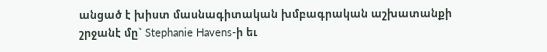անցած է խիստ մասնագիտական խմբագրական աշխատանքի շրջանէ մը` Stephanie Havens-ի եւ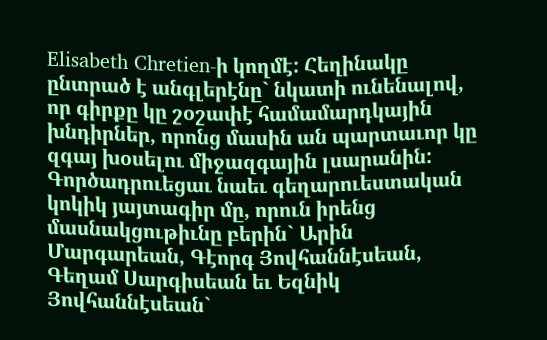Elisabeth Chretien-ի կողմէ: Հեղինակը ընտրած է անգլերէնը` նկատի ունենալով, որ գիրքը կը շօշափէ համամարդկային խնդիրներ, որոնց մասին ան պարտաւոր կը զգայ խօսելու միջազգային լսարանին:
Գործադրուեցաւ նաեւ գեղարուեստական կոկիկ յայտագիր մը, որուն իրենց մասնակցութիւնը բերին` Արին Մարգարեան, Գէորգ Յովհաննէսեան, Գեղամ Սարգիսեան եւ Եզնիկ Յովհաննէսեան`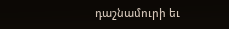դաշնամուրի եւ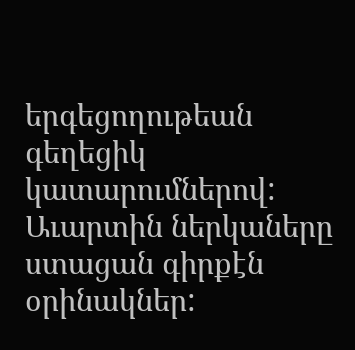երգեցողութեան գեղեցիկ կատարումներով:
Աւարտին ներկաները ստացան գիրքէն օրինակներ: